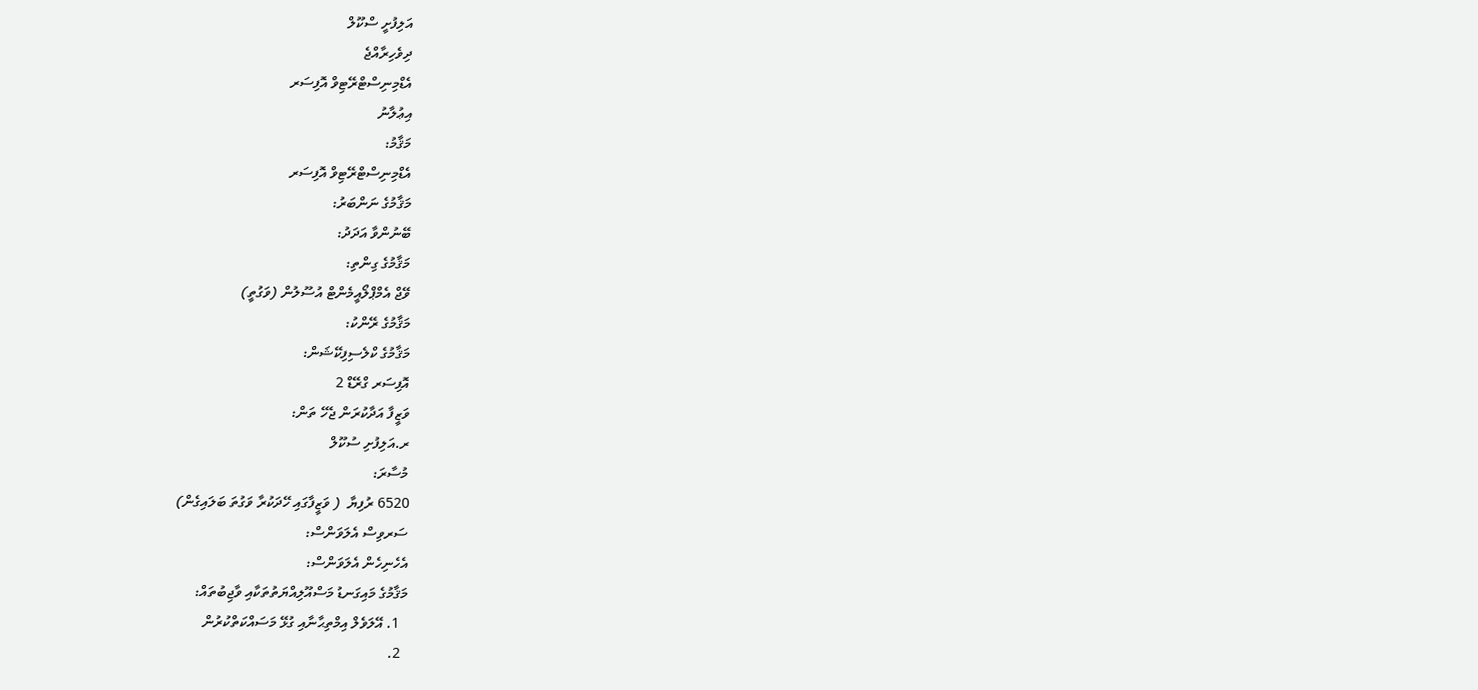އަލިފުށީ ސްކޫލް
ދިވެހިރާއްޖެ
އެޑްމިނިސްޓްރޭޓިވް އޮފިސަރ
އިޢުލާނު
މަޤާމު:
އެޑްމިނިސްޓްރޭޓިވް އޮފިސަރ
މަޤާމުގެ ނަންބަރު:
ބޭނުންވާ އަދަދު:
މަޤާމުގެ ގިންތި:
ވޭޖް އެމްޕްލޯއީމެންޓް އުސޫލުން (ވަގުތީ)
މަޤާމުގެ ރޭންކު:
މަޤާމުގެ ކްލެސިފިކޭޝަން:
އޮފިސަރ ގްރޭޑް 2
ވަޒީފާ އަދާކުރަން ޖެހޭ ތަން:
ރ.އަލިފުށި ސުކޫލް
މުސާރަ:
6520 ރުފިޔާ  ( ވަޒީފާގައި ހޭދަކުރާ ވަގުތަ ބަލައިގެން)
ސަރވިސް އެލަވަންސް:
އެހެނިހެން އެލަވަންސް:
މަޤާމުގެ މައިގަނޑު މަސްއޫލިއްޔަތުތަކާއި ވާޖިބުތައް:
  1. އޭލަވެލް އިމްތިޙާނާއި ގުޅޭ މަސައްކަތްކުރުން
  2.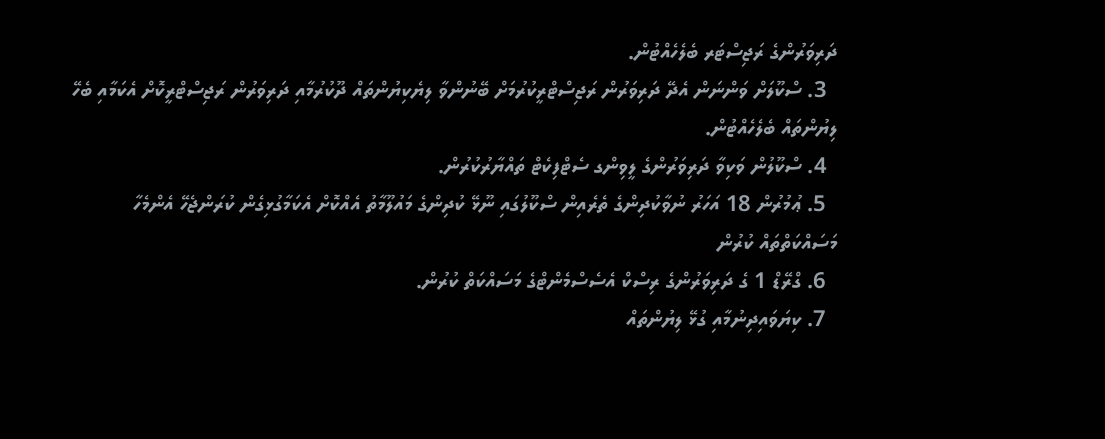ދަރިވަރުންގެ ރަޖިސްޓަރ ބެލެހެއްޓުން.
  3. ސްކޫލަށް ވަންނަން އެދޭ ދަރިވަރުން ރަޖިސްޓްރީކުރުމަށް ބޭނުންވާ ލިޔެކިޔުންތައް ދޫކުރުމާއި ދަރިވަރުން ރަޖިސްޓްރީކޮށް އެކަމާއި ބެހޭ ލިޔުންތައް ބެލެހެއްޓުން.
  4. ސްކޫލުން ވަކިވާ ދަރިވަރުންގެ ލީވިންގ ސެޓްފިކެޓް ތައްޔާރުކުރުން.
  5. ޢުމުރުން 18 އަހަރު ނުވާކުދިންގެ ތެރެއިން ސްކޫލުގައި ނޫޅޭ ކުދިންގެ މައުލޫމާތު އެއްކޮށް އެކަމާގުޅިގެން ކުރަންޖެހޭ އެންމެހާ މަސައްކަތްތައް ކުރުން
  6. ގްރޭޑް 1 ގެ ދަރިވަރުންގެ ރިސްކް އެސެސްމެންޓްގެ މަސައްކަތް ކުރުން.
  7. ކިޔަވައިދިނުމާއި ގުޅޭ ލިޔުންތައް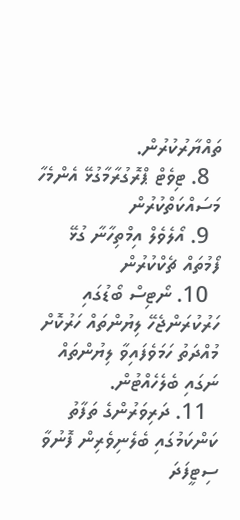ތައްޔާރުކުރުން.
  8. ޓިވެޓް ޕްރޮގުރާމާގުޅޭ އެންމެހާ މަސައްކަތްކުރުން
  9. އޯލެވެލް އިމްތިހާނާ ގުޅޭ ފޯމުތައް ޗެކްކުރުން
  10. ނޯޓިސް ބޯޑުގައި ހަރުކުރަންޖެހޭ ލިޔުންތައް ހަރުކޮށް މުއްދަތު ހަމަވެފައިވާ ލިޔުންތައް ނަގައި ބެލެހެއްޓުން.
  11. ދަރިވަރުންގެ ތަފާތު ކަންކަމުގައި ބެލެނިވެރިން ފޮނުވާ ސިޓީފަދަ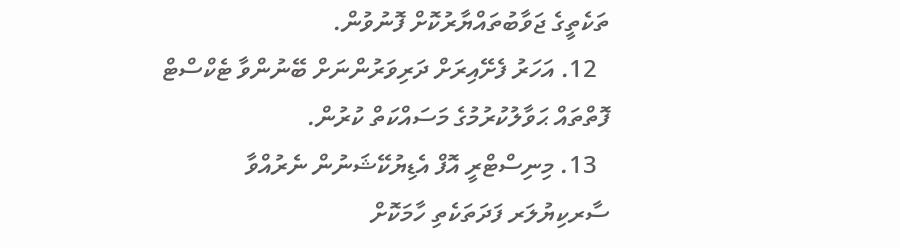ތަކެތީގެ ޖަވާބުތައްޔާރުކޮށް ފޮނުވުން.
  12. އަހަރު ފެށޭއިރަށް ދަރިވަރުންނަށް ބޭނުންވާ ޓެކްސްޓް ފޮތްތައް ޙަވާލުކުރުމުގެ މަސައްކަތް ކުރުން.
  13. މިނިސްޓްރީ އޮފް އެޑިޔުކޭޝަނުން ނެރުއްވާ ސާރކިޔުލަރ ފަދަތަކެތި ހާމަކޮށް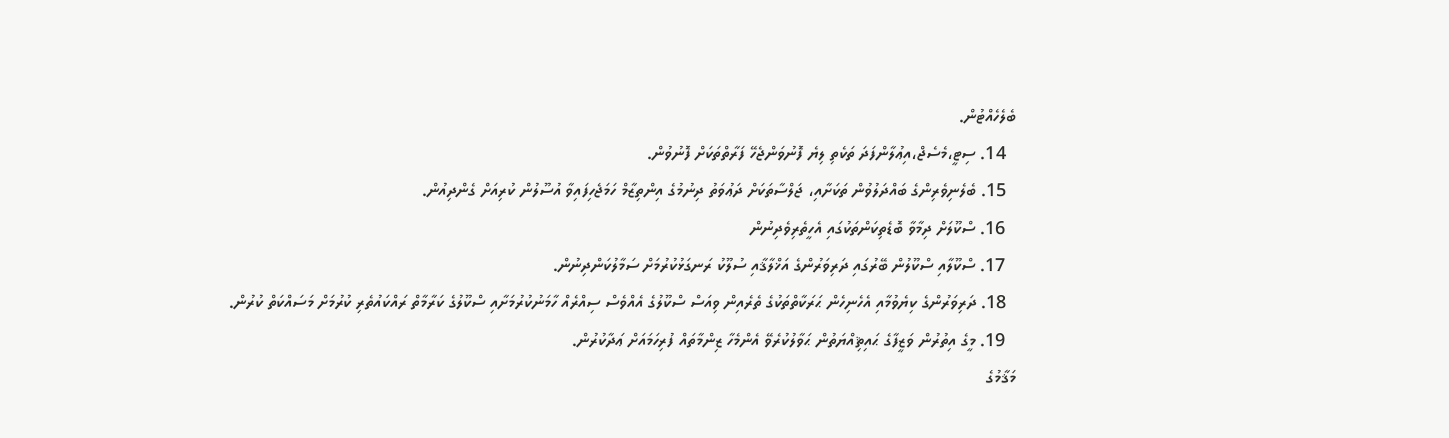ބެލެހެއްޓުން.
  14. ސިޓީ،މެސެޖް،އިޢުލާންފަދަ ތަކެތި ލިޔެ ފޮނުވަންޖެހޭ ފަރާތްތަކަށް ފޮނުވުން.
  15. ބެލެނިވެރިންގެ ބައްދަލުވުން ތަކަށާއި، ޖަލްސާތަކަށް ދަޢުވަތު ދިނުމުގެ އިންތިޒާމް ހަމަޖެހިފައިވާ އުސޫލުން ކުރިއަށް ގެންދިއުން.
  16. ސްކޫލަށް ދިމާވާ ބޮޑެތިކަންތަކުގައި އެހީތެރިވެދިނުން
  17. ސްކޫލާއި ސްކޫލުން ބޭރުގައި ދަރިވަރުންގެ އަޚްލާޤާއި ސުލޫކު ރަނގަޅުކުރުމަށް ސަމާލުކަންދިނުން.
  18. ދަރިވަރުންގެ ކިޔެވުމާއި އެހެނިހެން ޙަރަކާތްތަކުގެ ތެރެއިން ވިއަސް ސްކޫލުގެ އެއްވެސް ސިއްރެއް ހާމަނުކުރުމަށާއި ސްކޫލުގެ ކަރާމާތް ރައްކައުތެރި ކުރުމަށް މަސައްކަތް ކުރުން.
  19. މީގެ އިތުރުން ވަޒީފާގެ ޙައިޘިއްޔަތުން ޙަވާލުކުރެވޭ އެންމެހާ ޒިންމާތައް ފުރިހަމައަށް ޢަދާކުރުން.
މަޤާމުގެ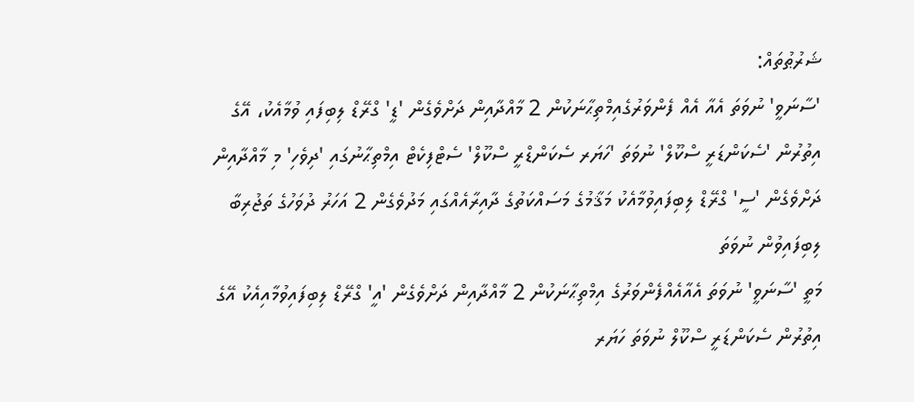ޝަރުޠުތައް:
'ސާނަވީ' ނުވަތަ އެއާ އެއް ފެންވަރުގެއިމްތިޙާނަކުން 2 މާއްދާއިން ދަށްވެގެން 'ޑީ' ގްރޭޑް ލިބިފައި ވުމާއެކު، އޭގެ އިތުރުން 'ސެކަންޑަރީ ސްކޫލް' ނުވަތަ 'ހަޔަރ ސެކަންޑްރީ ސްކޫލް' ސެޓްފިކެޓް އިމްތިޙާނުގައި 'ދިވެހި' މި މާއްދާއިން ދަށްވެގެން 'ސީ' ގްރޭޑް ލިބިފައިވުމާއެކު މަޤާމުގެ މަސައްކަތުގެ ދާއިރާއެއްގައި މަދުވެގެން 2 އަހަރު ދުވަހުގެ ތަޖުރިބާ   ލިބިފައިވުން ނުވަތަ
މަތީ 'ސާނަވީ' ނުވަތަ އެއާއެއްފެންވަރުގެ އިމްތިޙާނަކުން 2 މާއްދާއިން ދަށްވެގެން 'އީ' ގްރޭޑް ލިބިފައިވުމާއިއެކު އޭގެ އިތުރުން ސެކަންޑަރީ ސްކޫލް ނުވަތަ ހަޔަރ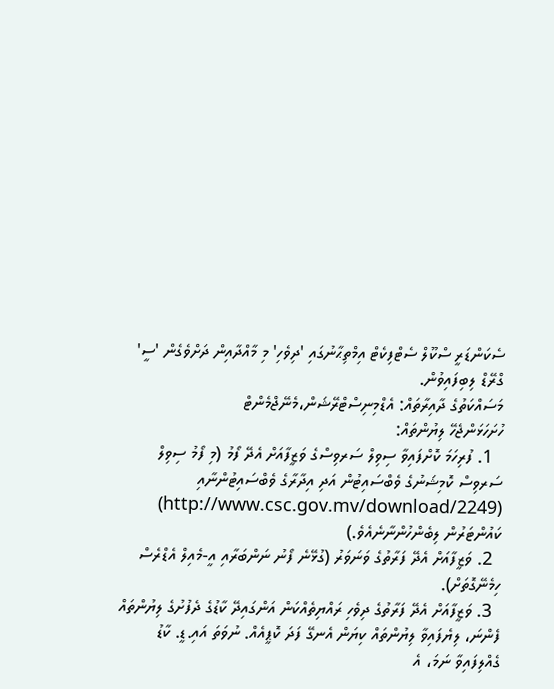ސެކަންޑަރީ ސްކޫލް ސެޓްފިކެޓް އިމްތިޙާނުގައި 'ދިވެހި' މި މާއްދާއިން ދަށްވެގެން 'ސީ' ގްރޭޑް ލިބިފައިވުން.
މަސައްކަތުގެ ދާއިރާތައް: އެޑްމިނިސްޓްރޭޝަން،މެނޭޖްމެންޓް
ހުށަހަޅަންޖެހޭ ލިޔުންތައް:
  1. ފުރިހަމަ ކޮށްފައިވާ ސިވިލް ސަރވިސްގެ ވަޒީފާއަށް އެދޭ ފޯމު (މި ފޯމު ސިވިލް ސަރވިސް ކޮމިޝަނުގެ ވެބްސައިޓުން އަދި އިދާރާގެ ވެބްސައިޓުންނާއި (http://www.csc.gov.mv/download/2249) ކައުންޓަރުން ލިބެންހުންނާނެއެވެ.)
  2. ވަޒީފާއަށް އެދޭ ފަރާތުގެ ވަނަވަރު (ގުޅޭނެ ފޯނު ނަންބަރާއި އީ-މެއިލް އެޑްރެސް ހިމެނޭގޮތަށް).
  3. ވަޒީފާއަށް އެދޭ ފަރާތުގެ ދިވެހި ރައްޔިތެއްކަން އަންގައިދޭ ކާޑުގެ ދެފުށުގެ ލިޔުންތައް ފެންނަ، ލިޔެފައިވާ ލިޔުންތައް ކިޔަން އެނގޭ ފަދަ ކޮޕީއެއް. ނުވަތަ އައި.ޑީ. ކާޑު ގެއްލިފައިވާ ނަމަ، އެ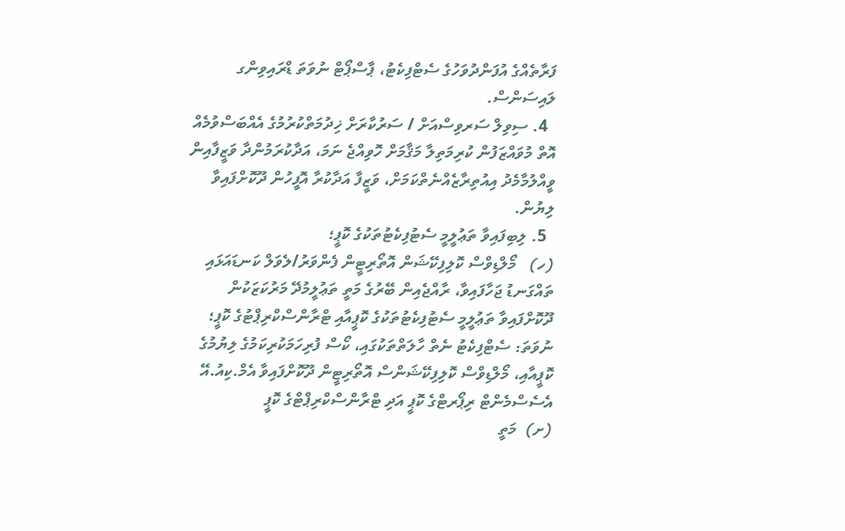ފަރާތެއްގެ އުފަންދުވަހުގެ ސެޓްފިކެޓު، ޕާސްޕޯޓް ނުވަތަ ޑްރައިވިންގ ލައިސަންސް.
  4. ސިވިލް ސަރވިސްއަށް / ސަރުކާރަށް ޚިދުމަތްކުރުމުގެ އެއްބަސްވުމެއް އޮތް މުވައްޒަފުން ކުރިމަތިލާ މަޤާމަށް ހޮވިއްޖެ ނަމަ، އަދާކުރަމުންދާ ވަޒީފާއިން ވީއްލުމާމެދު އިއުތިރާޒެއްނެތްކަމަށް، ވަޒީފާ އަދާކުރާ އޮފީހުން ދޫކޮށްފައިވާ ލިޔުން.
  5. ލިބިފައިވާ ތަޢުލީމީ ސެޓުފިކެޓުތަކުގެ ކޮޕީ؛
(ހ)   މޯލްޑިވްސް ކޮލިފިކޭޝަން އޮތޯރިޓީން ފެންވަރު/ލެވަލް ކަނޑައަޅައި ތައްގަނޑު ޖަހާފައިވާ، ރާއްޖެއިން ބޭރުގެ މަތީ ތަޢުލީމުދޭ މަރުކަޒަކުން ދޫކޮށްފައިވާ ތަޢުލީމީ ސެޓުފިކެޓުތަކުގެ ކޮޕީއާއި ޓްރާންސްކްރިޕްޓުގެ ކޮޕީ؛ ނުވަތަ: ސެޓްފިކެޓު ނެތް ހާލަތްތަކުގައި، ކޯސް ފުރިހަމަކުރިކަމުގެ ލިޔުމުގެ ކޮޕީއާއި، މޯލްޑިވްސް ކޮލިފިކޭޝަންސް އޮތޯރިޓީން ދޫކޮށްފައިވާ އެމް.ކިއު.އޭ އެސެސްމެންޓް ރިޕޯރޓްގެ ކޮޕީ އަދި ޓްރާންސްކްރިޕްޓްގެ ކޮޕީ
(ށ)  މަތީ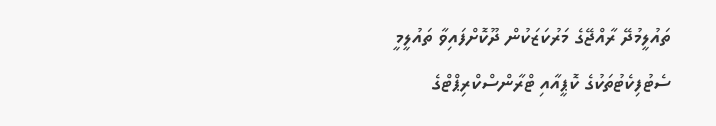ތައުލީމުދޭ ރާއްޖޭގެ މަރުކަޒަކުން ދޫކޮށްފައިވާ ތައުލީމީ ސެޓުފިކެޓުތަކުގެ ކޮޕީއާއި ޓްރާންސްކްރިޕްޓްގެ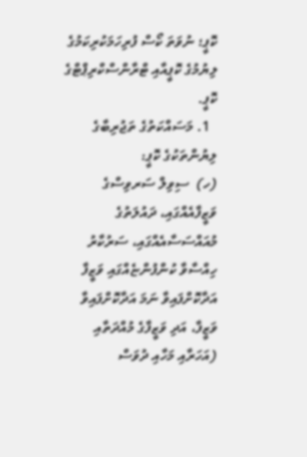ކޮޕީ؛ ނުވަތަ ކޯސް ފުރިހަމަކުރިކަމުގެ ލިޔުމުގެ ކޮޕީއާއި ޓްރާންސްކްރިޕްޓްގެ ކޮޕީ.
  1. މަސައްކަތުގެ ތަޖުރިބާގެ ލިޔުންތަކުގެ ކޮޕީ:
(ހ)  ސިވިލް ސަރވިސްގެ ވަޒީފާއެއްގައި، ދައުލަތުގެ މުއައްސަސާއެއްގައި، ސަރުކާރު ހިއްސާވާ ކުންފުންޏެއްގައި ވަޒީފާ އަދާކޮށްފައިވާ ނަމަ އަދާކޮށްފައިވާ ވަޒީފާ، އަދި ވަޒީފާގެ މުއްދަތާއި (އަހަރާއި މަހާއި ދުވަސް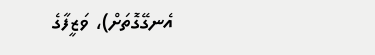އެނގޭގޮތަށް)، ވަޒީފާގެ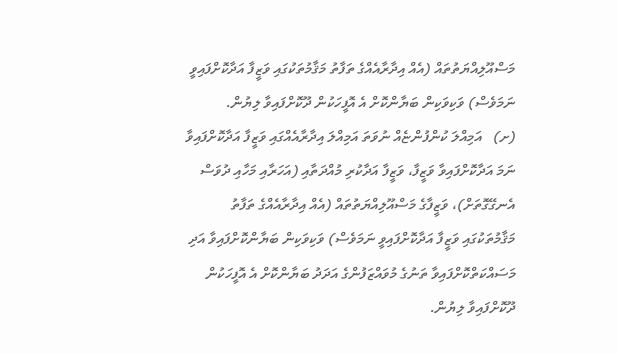މަސްއޫލިއްޔަތުތައް (އެއް އިދާރާއެއްގެ ތަފާތު މަޤާމުތަކުގައި ވަޒީފާ އަދާކޮށްފައިވީ ނަމަވެސް) ވަކިވަކިން ބަޔާންކޮށް އެ އޮފީހަކުން ދޫކޮށްފައިވާ ލިޔުން.
(ށ)   އަމިއްލަ ކުންފުންޏެއް ނުވަތަ އަމިއްލަ އިދާރާއެއްގައި ވަޒީފާ އަދާކޮށްފައިވާ ނަމަ އަދާކޮށްފައިވާ ވަޒީފާ، ވަޒީފާ އަދާކުރި މުއްދަތާއި (އަހަރާއި މަހާއި ދުވަސް އެނގޭގޮތަށް)، ވަޒީފާގެ މަސްއޫލިއްޔަތުތައް (އެއް އިދާރާއެއްގެ ތަފާތު މަޤާމުތަކުގައި ވަޒީފާ އަދާކޮށްފައިވީ ނަމަވެސް) ވަކިވަކިން ބަޔާންކޮށްފައިވާ އަދި މަސައްކަތްކޮށްފައިވާ ތަނުގެ މުވައްޒަފުންގެ އަދަދު ބަޔާންކޮށް އެ އޮފީހަކުން ދޫކޮށްފައިވާ ލިޔުން.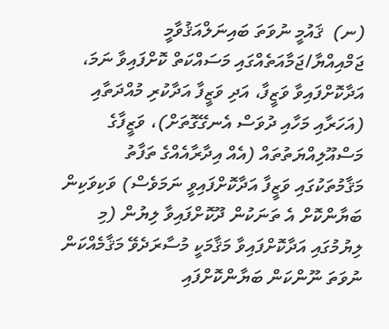(ނ)  ޤައުމީ ނުވަތަ ބައިނަލްއަޤުވާމީ ޖަމްއިއްޔާ/ޖަމާއަތެއްގައި މަސައްކަތް ކޮށްފައިވާ ނަމަ، އަދާކޮށްފައިވާ ވަޒީފާ، އަދި ވަޒީފާ އަދާކުރި މުއްދަތާއި (އަހަރާއި މަހާއި ދުވަސް އެނގޭގޮތަށް)، ވަޒީފާގެ މަސްއޫލިއްޔަތުތައް (އެއް އިދާރާއެއްގެ ތަފާތު މަޤާމުތަކުގައި ވަޒީފާ އަދާކޮށްފައިވީ ނަމަވެސް) ވަކިވަކިން ބަޔާންކޮށް އެ ތަނަކުން ދޫކޮށްފައިވާ ލިޔުން (މި ލިޔުމުގައި އަދާކޮށްފައިވާ މަޤާމަކީ މުސާރަދެވޭ މަޤާމެއްކަން ނުވަތަ ނޫންކަން ބަޔާންކޮށްފައި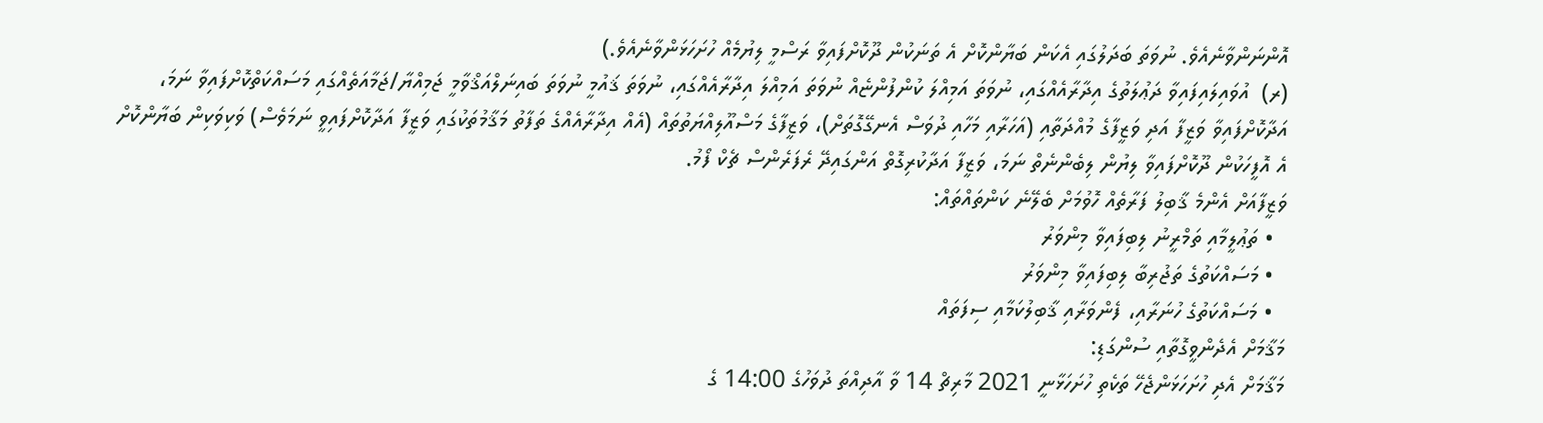އޮންނަންވާނެއެވެ. ނުވަތަ ބަދަލުގައި އެކަން ބަޔާންކޮށް އެ ތަނަކުން ދޫކޮށްފައިވާ ރަސްމީ ލިޔުމެއް ހުށަހަޅަންވާނެއެވެ.)
(ރ)  އުވައިލައިފައިވާ ދަޢުލަތުގެ އިދާރާއެއްގައި، ނުވަތަ އަމިއްލަ ކުންފުންޏެއް ނުވަތަ އަމިއްލަ އިދާރާއެއްގައި، ނުވަތަ ޤައުމީ ނުވަތަ ބައިނަލްއަޤްވާމީ ޖަމިއްޔާ/ޖަމާއަތެއްގައި މަސައްކަތްކޮށްފައިވާ ނަމަ،  އަދާކޮށްފައިވާ ވަޒީފާ އަދި ވަޒީފާގެ މުއްދަތާއި (އަހަރާއި މަހާއި ދުވަސް އެނގޭގޮތަށް)، ވަޒީފާގެ މަސްއޫލިއްޔަތުތައް (އެއް އިދާރާއެއްގެ ތަފާތު މަޤާމުތަކުގައި ވަޒީފާ އަދާކޮށްފައިވީ ނަމަވެސް) ވަކިވަކިން ބަޔާންކޮށް އެ އޮފީހަކުން ދޫކޮށްފައިވާ ލިޔުން ލިބެންނެތް ނަމަ، ވަޒީފާ އަދާކުރިގޮތް އަންގައިދޭ ރެފަރެންސް ޗެކް ފޯމު.
ވަޒީފާއަށް އެންމެ ޤާބިލު ފަރާތެއް ހޮވުމަށް ބެލޭނެ ކަންތައްތައް:
  • ތަޢުލީމާއި ތަމްރީނު ލިބިފައިވާ މިންވަރު
  • މަސައްކަތުގެ ތަޖުރިބާ ލިބިފައިވާ މިންވަރު
  • މަސައްކަތުގެ ހުނަރާއި، ފެންވަރާއި ޤާބިލުކަމާއި ސިފަތައް
މަޤާމަށް އެދެންވީގޮތާއި ސުންގަޑި:
މަޤާމަށް އެދި ހުށަހަޅަންޖެހޭ ތަކެތި ހުށަހަޅާނީ 2021 މާރިޗް 14 ވާ އާދިއްތަ ދުވަހުގެ 14:00 ގެ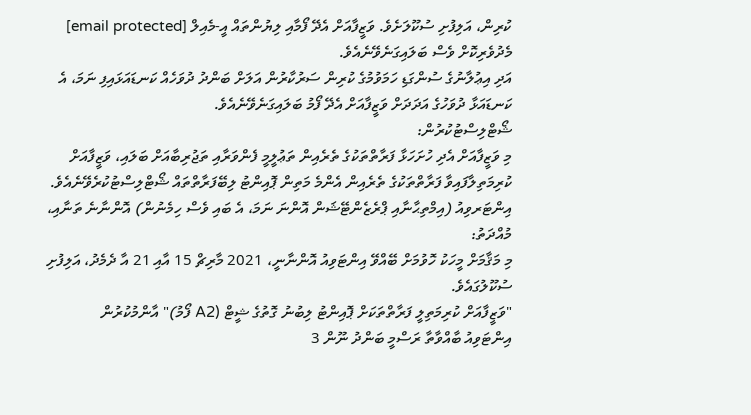ކުރިން، އަލިފުށި ސުކޫލަށެވެ. ވަޒީފާއަށް އެދޭ ފޯމާއި ލިޔުންތައް އީ-މެއިލް [email protected] މެދުވެރިކޮށް ވެސް ބަލައިގަނެވޭނެއެވެ.
އަދި އިޢުލާނުގެ ސުންގަޑި ހަމަވުމުގެ ކުރިން ސަރުކާރުން އަލަށް ބަންދު ދުވަހެއް ކަނޑައަޅައިފި ނަމަ، އެ ކަނޑައަޅާ ދުވަހުގެ އަދަދަށް ވަޒީފާއަށް އެދޭ ފޯމު ބަލައިގަނެވޭނެއެވެ.
ޝޯޓްލިސްޓުކުރުން:
މި ވަޒީފާއަށް އެދި ހުށަހަޅާ ފަރާތްތަކުގެ ތެރެއިން ތަޢުލީމީ ފެންވަރާއި ތަޖުރިބާއަށް ބަލައި، ވަޒީފާއަށް ކުރިމަތިލާފައިވާ ފަރާތްތަކުގެ ތެރެއިން އެންމެ މަތިން ޕޮއިންޓު ލިބޭފަރާތްތައް ޝޯޓްލިސްޓުކުރެވޭނެއެވެ.
އިންޓަރވިއު (އިމްތިޙާނާއި ޕްރެޒެންޓޭޝަން އޮންނަ ނަމަ، އެ ބައި ވެސް ހިމެނުން) އޮންނާނެ ތަނާއި، މުއްދަތު:
މި މަޤާމަށް މީހަކު ހޮވުމަށް ބޭއްވޭ އިންޓަވިއު އޮންނާނީ، 2021 މާރިޗް 15 އާއި 21 އާ ދެމެދު، އަލިފުށި ސުކޫލުގައެވެ.
"ވަޒީފާއަށް ކުރިމަތިލީ ފަރާތްތަކަށް ޕޮއިންޓު ލިބުނު ގޮތުގެ ޝީޓް (A2 ފޯމު)" އާންމުކުރުން
އިންޓަވިއު ބާއްވާތާ ރަސްމީ ބަންދު ނޫން 3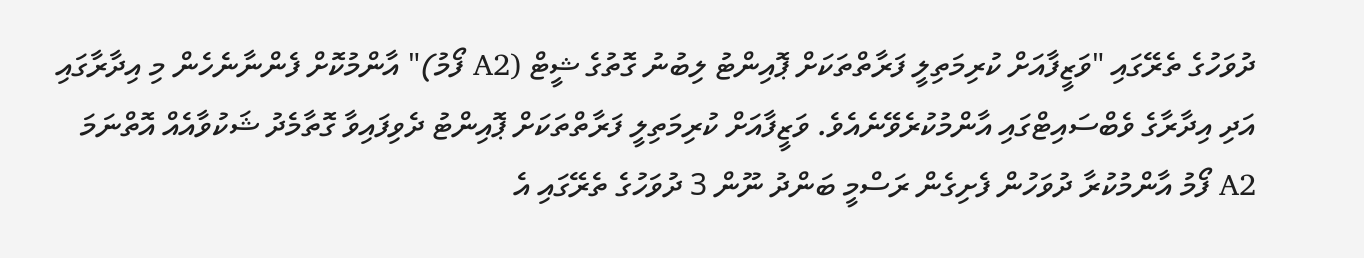ދުވަހުގެ ތެރޭގައި "ވަޒީފާއަށް ކުރިމަތިލީ ފަރާތްތަކަށް ޕޮއިންޓު ލިބުނު ގޮތުގެ ޝީޓް (A2 ފޯމު)" އާންމުކޮށް ފެންނާނެހެން މި އިދާރާގައި އަދި އިދާރާގެ ވެބްސައިޓްގައި އާންމުކުރެވޭނެއެވެ. ވަޒީފާއަށް ކުރިމަތިލީ ފަރާތްތަކަށް ޕޮއިންޓު ދެވިފައިވާ ގޮތާމެދު ޝަކުވާއެއް އޮތްނަމަ A2 ފޯމު އާންމުކުރާ ދުވަހުން ފެށިގެން ރަސްމީ ބަންދު ނޫން 3 ދުވަހުގެ ތެރޭގައި އެ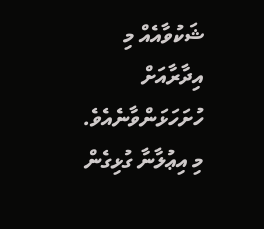ޝަކުވާއެއް މި އިދާރާއަށް ހުށަހަޅަންވާނެއެވެ.
މި އިޢުލާނާ ގުޅިގެން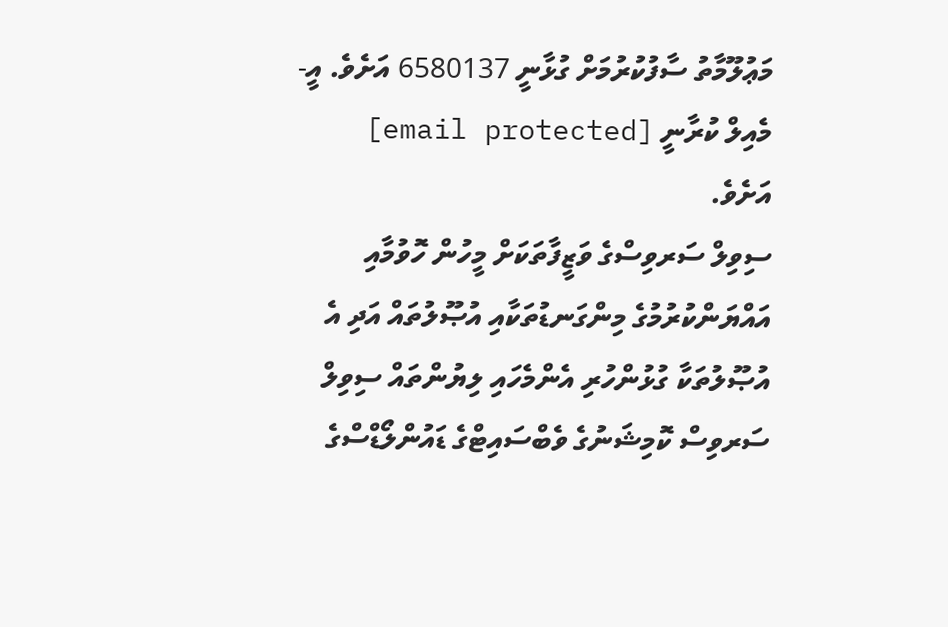މަޢުލޫމާތު ސާފުކުރުމަށް ގުޅާނީ 6580137 އަށެވެ. އީ-މެއިލް ކުރާނީ [email protected] އަށެވެ.
ސިވިލް ސަރވިސްގެ ވަޒީފާތަކަށް މީހުން ހޮވުމާއި އައްޔަންކުރުމުގެ މިންގަނޑުތަކާއި އުޞޫލުތައް އަދި އެ އުޞޫލުތަކާ ގުޅުންހުރި އެންމެހައި ލިޔުންތައް ސިވިލް ސަރވިސް ކޮމިޝަނުގެ ވެބްސައިޓްގެ ޑައުންލޯޑްސްގެ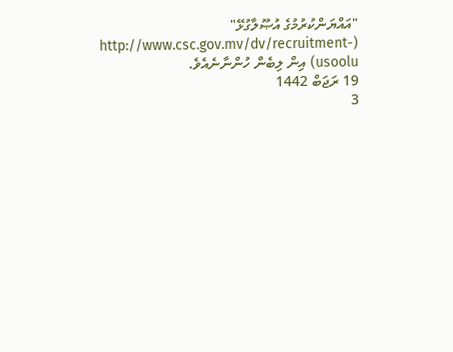"އައްޔަންކުރުމުގެ އުޞޫލާގުޅޭ" (http://www.csc.gov.mv/dv/recruitment-usoolu) އިން ލިބެން ހުންނާނެއެވެ.
19 ރަޖަބް 1442
3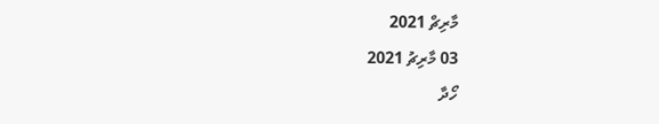މާރިޗް 2021
03 މާރިޗު 2021
ހޯދާ